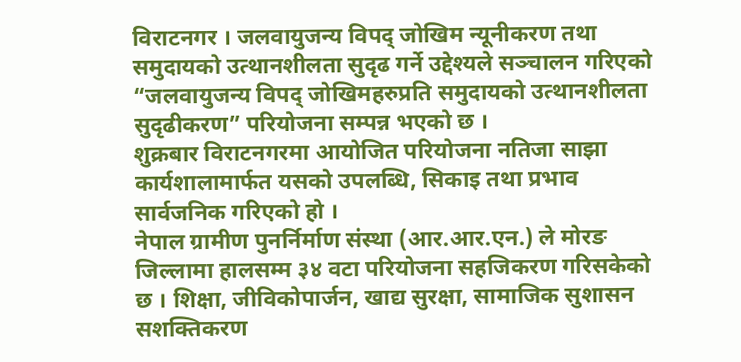विराटनगर । जलवायुजन्य विपद् जोखिम न्यूनीकरण तथा समुदायको उत्थानशीलता सुदृढ गर्ने उद्देश्यले सञ्चालन गरिएको “जलवायुजन्य विपद् जोखिमहरुप्रति समुदायको उत्थानशीलता सुदृढीकरण” परियोजना सम्पन्न भएको छ ।
शुक्रबार विराटनगरमा आयोजित परियोजना नतिजा साझा कार्यशालामार्फत यसको उपलब्धि, सिकाइ तथा प्रभाव सार्वजनिक गरिएको हो ।
नेपाल ग्रामीण पुनर्निर्माण संस्था (आर.आर.एन.) ले मोरङ जिल्लामा हालसम्म ३४ वटा परियोजना सहजिकरण गरिसकेको छ । शिक्षा, जीविकोपार्जन, खाद्य सुरक्षा, सामाजिक सुशासन सशक्तिकरण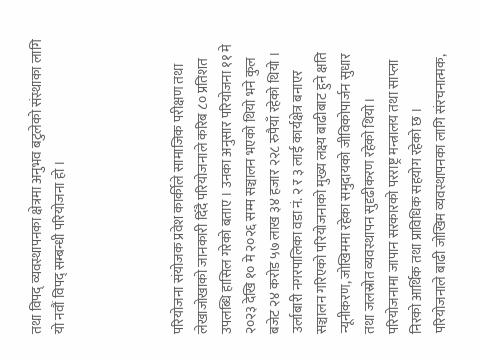तथा विपद् व्यवस्थापनका क्षेत्रमा अनुभव बटुलेको संस्थाका लागि यो नवौं विपद् सम्बन्धी परियोजना हो ।




परियोजना संयोजक प्रवेश कार्कीले सामाजिक परीक्षण तथा लेखाजोखाको जानकारी दिँदै परियोजनाले करिब ८० प्रतिशत उपलब्धि हासिल गरेको बताए । उनका अनुसार परियोजना ११ मे २०२३ देखि १० मे २०२६ सम्म सञ्चालन भएको थियो भने कुल बजेट २४ करोड ५७ लाख ३४ हजार २२८ रुपैयाँ रहेको थियो ।
उर्लाबारी नगरपालिका वडा नं. २ र ३ लाई कार्यक्षेत्र बनाएर सञ्चालन गरिएको परियोजनाको मुख्य लक्ष्य बाढीबाट हुने क्षति न्यूनीकरण, जोखिममा रहेका समुदायको जीविकोपार्जन सुधार तथा जलस्रोत व्यवस्थापन सुदृढीकरण रहेको थियो। परियोजनामा जापान सरकारको परराष्ट्र मन्त्रालय तथा साप्ला निरको आर्थिक तथा प्राविधिक सहयोग रहेको छ ।
परियोजनाले बाढी जोखिम व्यवस्थापनका लागि संरचनात्मक,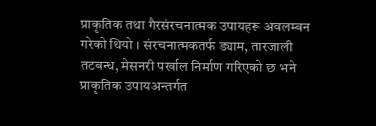प्राकृतिक तथा गैरसंरचनात्मक उपायहरू अवलम्बन गरेको थियो । संरचनात्मकतर्फ ड्याम, तारजाली तटबन्ध, मेसनरी पर्खाल निर्माण गरिएको छ भने प्राकृतिक उपायअन्तर्गत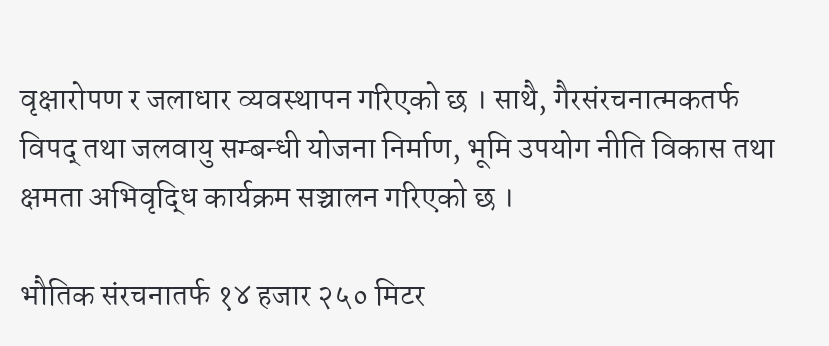वृक्षारोपण र जलाधार व्यवस्थापन गरिएको छ । साथै, गैरसंरचनात्मकतर्फ विपद् तथा जलवायु सम्बन्धी योजना निर्माण, भूमि उपयोग नीति विकास तथा क्षमता अभिवृद्धि कार्यक्रम सञ्चालन गरिएको छ ।

भौतिक संरचनातर्फ १४ हजार २५० मिटर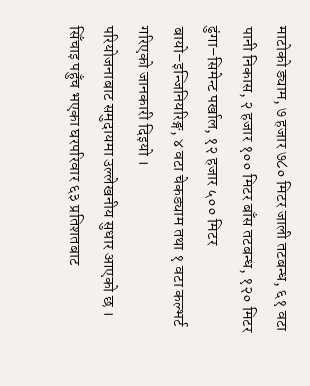माटोको ड्याम, ७ हजार ७८० मिटर जाली तटबन्ध, ६१ वटा पानी निकास, २ हजार १०० मिटर बाँस तटबन्ध, १२० मिटर ढुंगा–सिमेन्ट पर्खाल, १२ हजार ५०० मिटर बायो–इन्जिनियरिङ्ग, ४ वटा चेकड्याम तथा १ वटा कल्भर्ट गरिएको जानकारी दिइयो ।
परियोजनाबाट समुदायमा उल्लेखनीय सुधार आएको छ । सिँचाइ पहुँच भएका घरपरिवार ६३ प्रतिशतबाट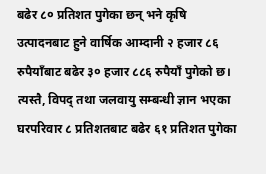बढेर ८० प्रतिशत पुगेका छन् भने कृषि उत्पादनबाट हुने वार्षिक आम्दानी २ हजार ८६ रुपैयाँबाट बढेर ३० हजार ८८६ रुपैयाँ पुगेको छ। त्यस्तै, विपद् तथा जलवायु सम्बन्धी ज्ञान भएका घरपरिवार ८ प्रतिशतबाट बढेर ६१ प्रतिशत पुगेका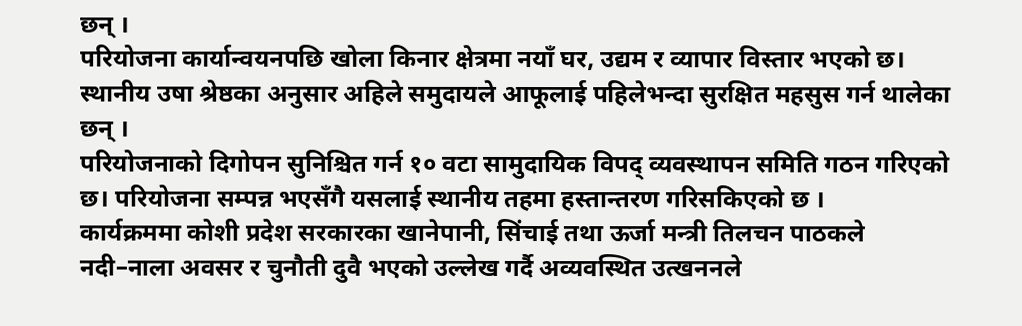छन् ।
परियोजना कार्यान्वयनपछि खोला किनार क्षेत्रमा नयाँ घर, उद्यम र व्यापार विस्तार भएको छ। स्थानीय उषा श्रेष्ठका अनुसार अहिले समुदायले आफूलाई पहिलेभन्दा सुरक्षित महसुस गर्न थालेका छन् ।
परियोजनाको दिगोपन सुनिश्चित गर्न १० वटा सामुदायिक विपद् व्यवस्थापन समिति गठन गरिएको छ। परियोजना सम्पन्न भएसँगै यसलाई स्थानीय तहमा हस्तान्तरण गरिसकिएको छ ।
कार्यक्रममा कोशी प्रदेश सरकारका खानेपानी, सिंचाई तथा ऊर्जा मन्त्री तिलचन पाठकले नदी–नाला अवसर र चुनौती दुवै भएको उल्लेख गर्दै अव्यवस्थित उत्खननले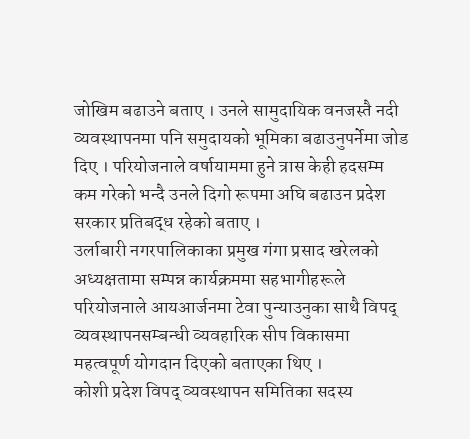जोखिम बढाउने बताए । उनले सामुदायिक वनजस्तै नदी व्यवस्थापनमा पनि समुदायको भूमिका बढाउनुपर्नेमा जोड दिए । परियोजनाले वर्षायाममा हुने त्रास केही हदसम्म कम गरेको भन्दै उनले दिगो रूपमा अघि बढाउन प्रदेश सरकार प्रतिबद्ध रहेको बताए ।
उर्लाबारी नगरपालिकाका प्रमुख गंगा प्रसाद खरेलको अध्यक्षतामा सम्पन्न कार्यक्रममा सहभागीहरूले परियोजनाले आयआर्जनमा टेवा पुन्याउनुका साथै विपद् व्यवस्थापनसम्बन्धी व्यवहारिक सीप विकासमा महत्वपूर्ण योगदान दिएको बताएका थिए ।
कोशी प्रदेश विपद् व्यवस्थापन समितिका सदस्य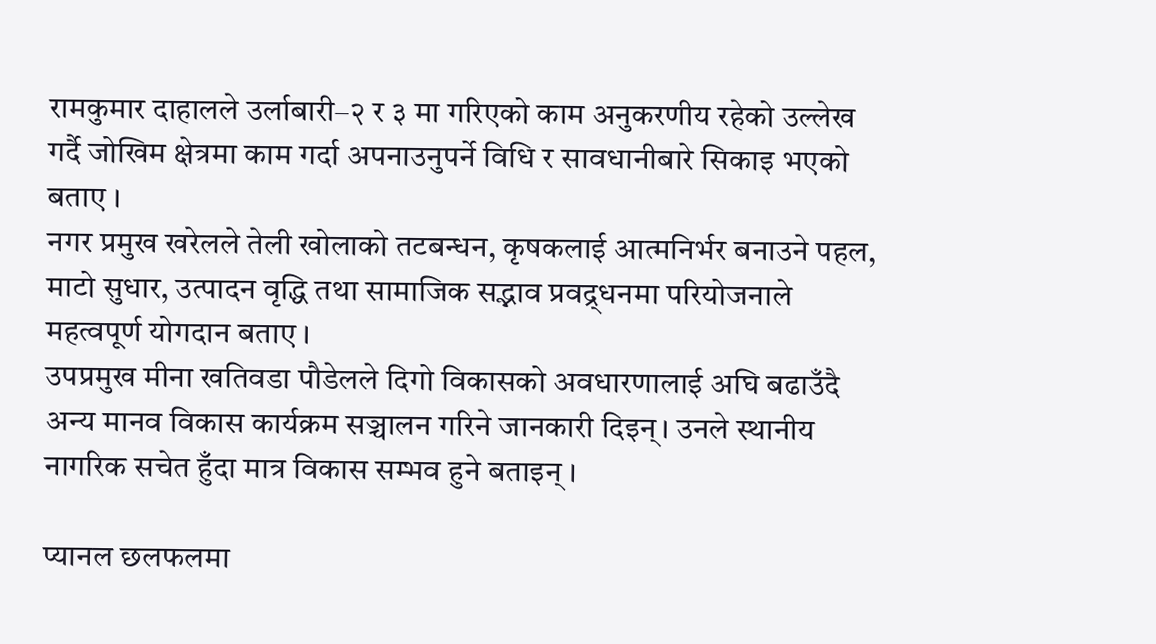रामकुमार दाहालले उर्लाबारी–२ र ३ मा गरिएको काम अनुकरणीय रहेको उल्लेख गर्दै जोखिम क्षेत्रमा काम गर्दा अपनाउनुपर्ने विधि र सावधानीबारे सिकाइ भएको बताए ।
नगर प्रमुख खरेलले तेली खोलाको तटबन्धन, कृषकलाई आत्मनिर्भर बनाउने पहल, माटो सुधार, उत्पादन वृद्धि तथा सामाजिक सद्भाव प्रवद्र्धनमा परियोजनाले महत्वपूर्ण योगदान बताए ।
उपप्रमुख मीना खतिवडा पौडेलले दिगो विकासको अवधारणालाई अघि बढाउँदै अन्य मानव विकास कार्यक्रम सञ्चालन गरिने जानकारी दिइन्। उनले स्थानीय नागरिक सचेत हुँदा मात्र विकास सम्भव हुने बताइन् ।

प्यानल छलफलमा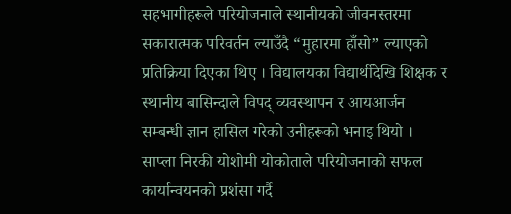सहभागीहरूले परियोजनाले स्थानीयको जीवनस्तरमा सकारात्मक परिवर्तन ल्याउँदै “मुहारमा हाँसो” ल्याएको प्रतिक्रिया दिएका थिए । विद्यालयका विद्यार्थीदेखि शिक्षक र स्थानीय बासिन्दाले विपद् व्यवस्थापन र आयआर्जन सम्बन्धी ज्ञान हासिल गरेको उनीहरूको भनाइ थियो ।
साप्ला निरकी योशोमी योकोताले परियोजनाको सफल कार्यान्वयनको प्रशंसा गर्दै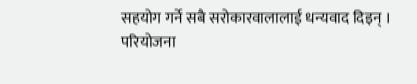सहयोग गर्ने सबै सरोकारवालालाई धन्यवाद दिइन् ।
परियोजना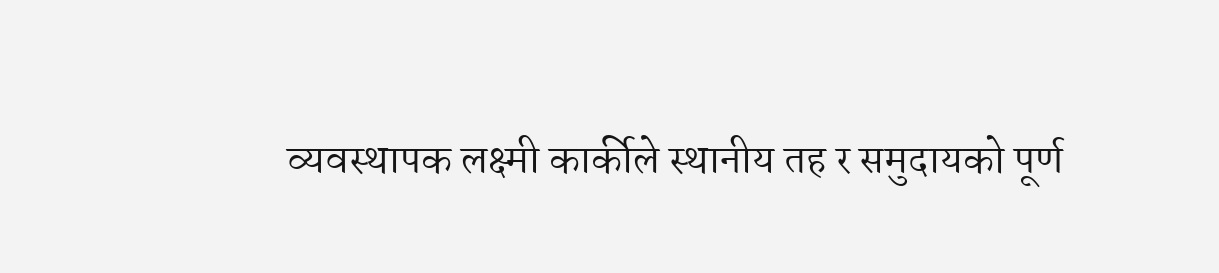व्यवस्थापक लक्ष्मी कार्कीले स्थानीय तह र समुदायको पूर्ण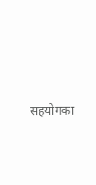सहयोगका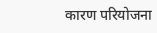कारण परियोजना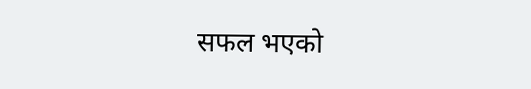सफल भएको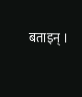बताइन् ।